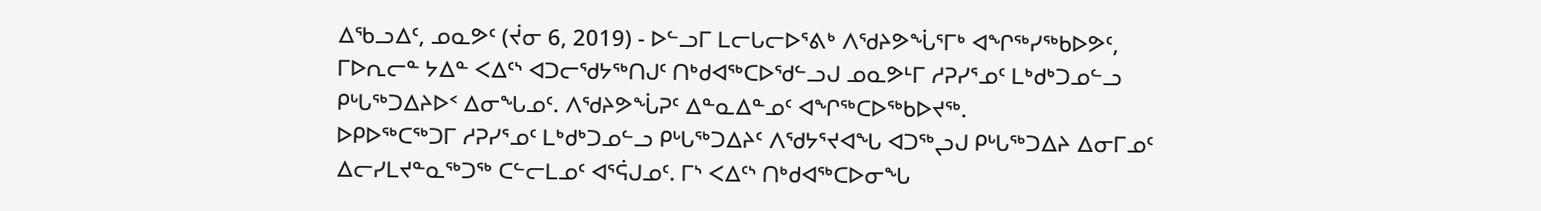ᐃᖃᓗᐃᑦ, ᓄᓇᕗᑦ (ᔫᓂ 6, 2019) - ᐅᓪᓗᒥ ᒪᓕᒐᓕᐅᕐᕕᒃ ᐱᖁᔨᕗᖔᕐᒥᒃ ᐊᖏᖅᓯᖅᑲᐅᕗᑦ, ᒥᐅᕆᓕᓐ ᔭᐃᓐ ᐸᐃᑦᔅ ᐊᑐᓕᖁᔭᖅᑎᒍᑦ ᑎᒃᑯᐊᖅᑕᐅᖁᓪᓗᒍ ᓄᓇᕗᒻᒥ ᓱᕈᓯᕐᓄᑦ ᒪᒃᑯᒃᑐᓄᓪᓗ ᑭᒡᒐᖅᑐᐃᔨᐅᑉ ᐃᓂᖓᓄᑦ. ᐱᖁᔨᕗᖔᕈᑦ ᐃᓐᓇᐃᓐᓄᑦ ᐊᖏᖅᑕᐅᖅᑲᐅᔪᖅ.
ᐅᑭᐅᖅᑕᖅᑐᒥ ᓱᕈᓯᕐᓄᑦ ᒪᒃᑯᒃᑐᓄᓪᓗ ᑭᒡᒐᖅᑐᐃᔨᑦ ᐱᖁᔭᕐᔪᐊᖓ ᐊᑐᖅᖢᒍ ᑭᒡᒐᖅᑐᐃᔨ ᐃᓂᒥᓄᑦ ᐃᓕᓯᒪᔪᓐᓇᖅᑐᖅ ᑕᓪᓕᒪᓄᑦ ᐊᕐᕌᒍᓄᑦ. ᒥᔅ ᐸᐃᑦᔅ ᑎᒃᑯᐊᖅᑕᐅᓂᖓ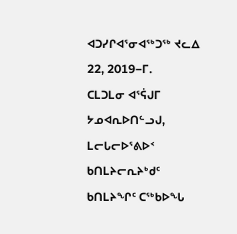ᐊᑐᓯᒋᐊᕐᓂᐊᖅᑐᖅ ᔪᓚᐃ 22, 2019−ᒥ.
ᑕᒪᑐᒪᓂ ᐊᕐᕌᒍᒥ ᔭᓄᐊᕆᐅᑎᓪᓗᒍ, ᒪᓕᒐᓕᐅᕐᕕᐅᑉ ᑲᑎᒪᔨᓕᕆᔨᒃᑯᑦ ᑲᑎᒪᔨᖏᑦ ᑕᖅᑲᐅᖓ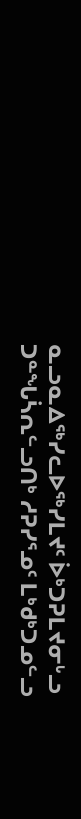ᓇᓗᓇᐃᖅᓯᓚᐅᖅᓯᒪᔪᑦ ᐆᒃᑐᕈᒪᔪᓂᒡᓗ ᑐᓐᖓᓵᕆᓪᓗᑎᒃ ᓱᕈᓯᕐᓄᑦ ᒪᒃᑯᒃᑐᓄᓪᓗ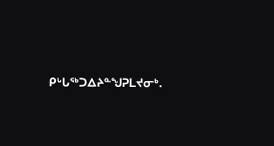ᑭᒡᒐᖅᑐᐃᔨᓐᖑᕈᒪᔪᓂᒃ.